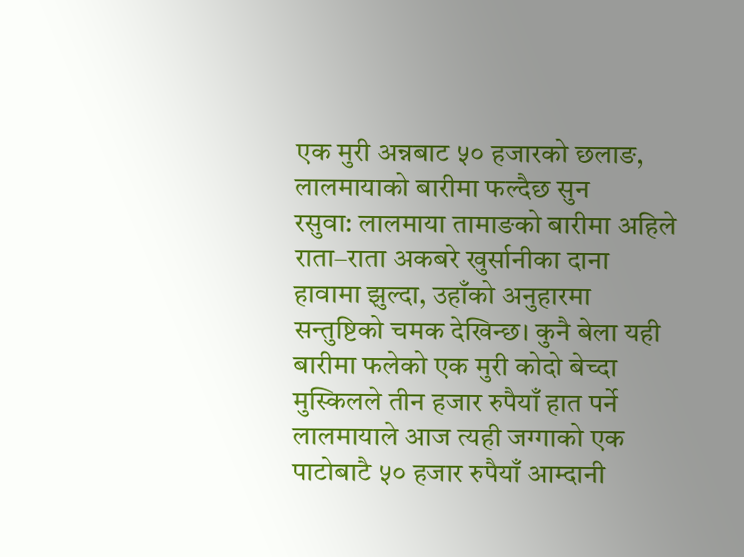एक मुरी अन्नबाट ५० हजारको छलाङ, लालमायाको बारीमा फल्दैछ सुन
रसुवा: लालमाया तामाङको बारीमा अहिले राता–राता अकबरे खुर्सानीका दाना हावामा झुल्दा, उहाँको अनुहारमा सन्तुष्टिको चमक देखिन्छ। कुनै बेला यही बारीमा फलेको एक मुरी कोदो बेच्दा मुस्किलले तीन हजार रुपैयाँ हात पर्ने लालमायाले आज त्यही जग्गाको एक पाटोबाटै ५० हजार रुपैयाँ आम्दानी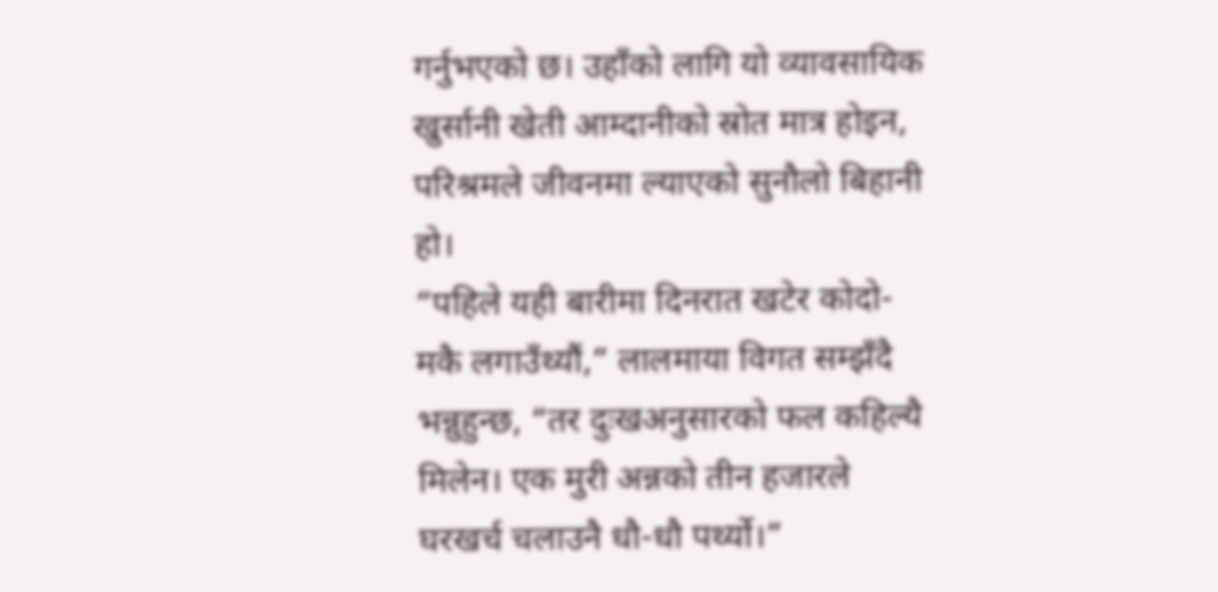गर्नुभएको छ। उहाँको लागि यो व्यावसायिक खुर्सानी खेती आम्दानीको स्रोत मात्र होइन, परिश्रमले जीवनमा ल्याएको सुनौलो बिहानी हो।
“पहिले यही बारीमा दिनरात खटेर कोदो-मकै लगाउँथ्यौं,” लालमाया विगत सम्झँदै भन्नुहुन्छ, “तर दुःखअनुसारको फल कहिल्यै मिलेन। एक मुरी अन्नको तीन हजारले घरखर्च चलाउनै धौ-धौ पर्थ्यो।”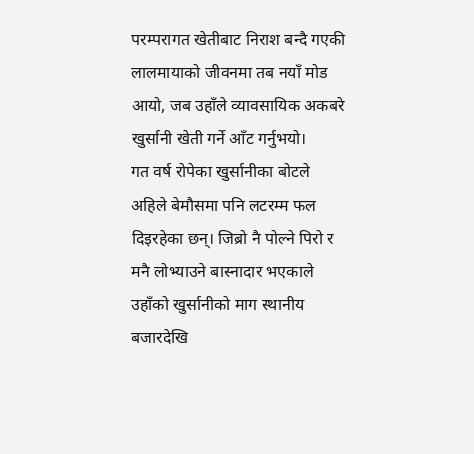परम्परागत खेतीबाट निराश बन्दै गएकी लालमायाको जीवनमा तब नयाँ मोड आयो, जब उहाँले व्यावसायिक अकबरे खुर्सानी खेती गर्ने आँट गर्नुभयो।
गत वर्ष रोपेका खुर्सानीका बोटले अहिले बेमौसमा पनि लटरम्म फल दिइरहेका छन्। जिब्रो नै पोल्ने पिरो र मनै लोभ्याउने बास्नादार भएकाले उहाँको खुर्सानीको माग स्थानीय बजारदेखि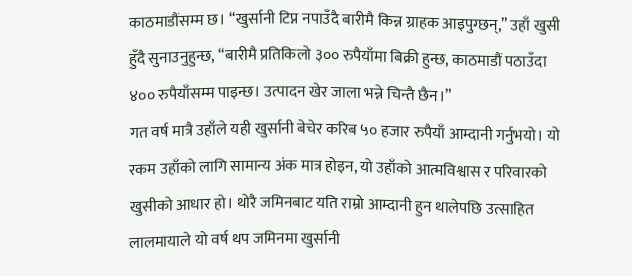काठमाडौंसम्म छ। “खुर्सानी टिप्न नपाउँदै बारीमै किन्न ग्राहक आइपुग्छन्,” उहाँ खुसी हुँदै सुनाउनुहुन्छ, “बारीमै प्रतिकिलो ३०० रुपैयाँमा बिक्री हुन्छ, काठमाडौं पठाउँदा ४०० रुपैयाँसम्म पाइन्छ। उत्पादन खेर जाला भन्ने चिन्तै छैन।”
गत वर्ष मात्रै उहाँले यही खुर्सानी बेचेर करिब ५० हजार रुपैयाँ आम्दानी गर्नुभयो। यो रकम उहाँको लागि सामान्य अंक मात्र होइन, यो उहाँको आत्मविश्वास र परिवारको खुसीको आधार हो। थोरै जमिनबाट यति राम्रो आम्दानी हुन थालेपछि उत्साहित लालमायाले यो वर्ष थप जमिनमा खुर्सानी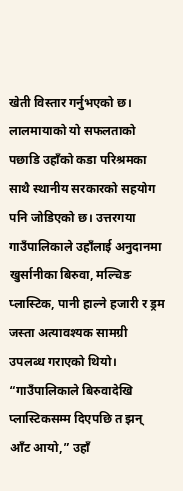खेती विस्तार गर्नुभएको छ।
लालमायाको यो सफलताको पछाडि उहाँको कडा परिश्रमका साथै स्थानीय सरकारको सहयोग पनि जोडिएको छ। उत्तरगया गाउँपालिकाले उहाँलाई अनुदानमा खुर्सानीका बिरुवा, मल्चिङ प्लास्टिक, पानी हाल्ने हजारी र ड्रम जस्ता अत्यावश्यक सामग्री उपलब्ध गराएको थियो। “गाउँपालिकाले बिरुवादेखि प्लास्टिकसम्म दिएपछि त झन् आँट आयो,” उहाँ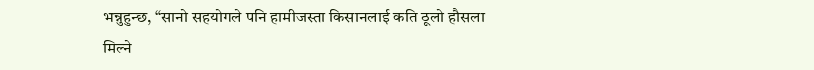भन्नुहुन्छ, “सानो सहयोगले पनि हामीजस्ता किसानलाई कति ठूलो हौसला मिल्ने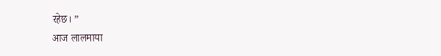रहेछ। ”
आज लालमाया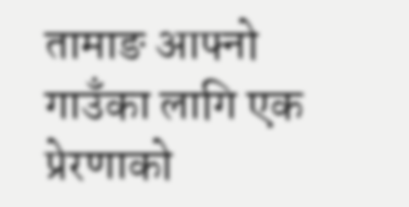तामाङ आफ्नो गाउँका लागि एक प्रेरणाको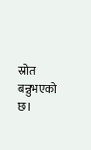स्रोत बन्नुभएको छ।